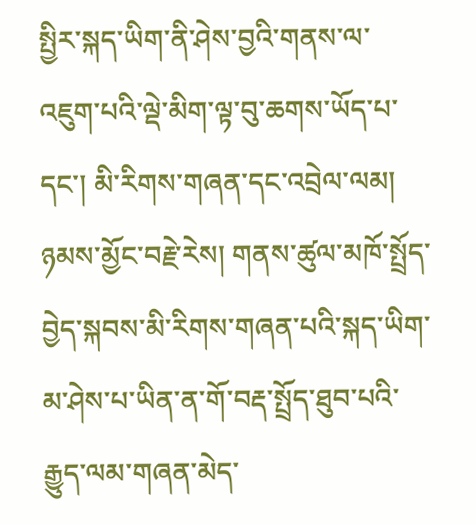སྤྱིར་སྐད་ཡིག་ནི་ཤེས་བྱའི་གནས་ལ་འཇུག་པའི་ལྡེ་མིག་ལྟ་བུ་ཆགས་ཡོད་པ་དང་། མི་རིགས་གཞན་དང་འབྲེལ་ལམ། ཉམས་མྱོང་བརྗེ་རེས། གནས་ཚུལ་མཁོ་སྤྲོད་བྱེད་སྐབས་མི་རིགས་གཞན་པའི་སྐད་ཡིག་མ་ཤེས་པ་ཡིན་ན་གོ་བརྡ་སྤྲོད་ཐུབ་པའི་རྒྱུད་ལམ་གཞན་མེད་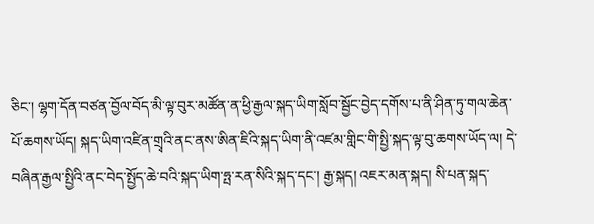ཅིང་། ལྷག་དོན་བཙན་བྱོལ་བོད་མི་ལྟ་བུར་མཚོན་ན་ཕྱི་རྒྱལ་སྐད་ཡིག་སློབ་སྦྱོང་བྱེད་དགོས་པ་ནི་ཤིན་ཏུ་གལ་ཆེན་པོ་ཆགས་ཡོད། སྐད་ཡིག་འཛིན་གྲྭའི་ནང་ནས་ཨིན་ཇིའི་སྐད་ཡིག་ནི་འཛམ་གླིང་གི་སྤྱི་སྐད་ལྟ་བུ་ཆགས་ཡོད་ལ། དེ་བཞིན་རྒྱལ་སྤྱིའི་ནང་བེད་སྤྱོད་ཆེ་བའི་སྐད་ཡིག་ཧྤ་རན་སིའི་སྐད་དང་། རྒྱ་སྐད། འཇར་མན་སྐད། སི་པན་སྐད་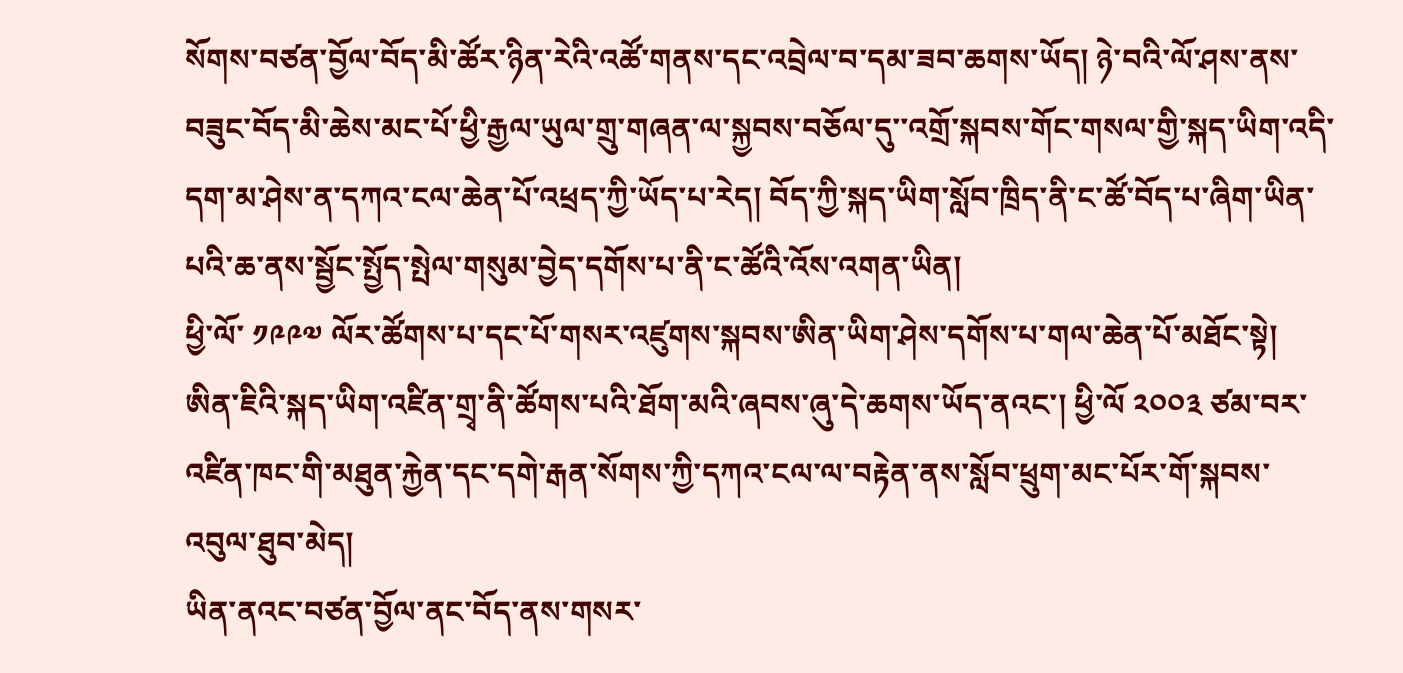སོགས་བཙན་བྱོལ་བོད་མི་ཚོར་ཉིན་རེའི་འཚོ་གནས་དང་འབྲེལ་བ་དམ་ཟབ་ཆགས་ཡོད། ཉེ་བའི་ལོ་ཤས་ནས་བཟུང་བོད་མི་ཆེས་མང་པོ་ཕྱི་རྒྱལ་ཡུལ་གྲུ་གཞན་ལ་སྐྱབས་བཅོལ་དུ་་འགྲོ་སྐབས་གོང་གསལ་གྱི་སྐད་ཡིག་འདི་དག་མ་ཤེས་ན་དཀའ་ངལ་ཆེན་པོ་འཕྲད་ཀྱི་ཡོད་པ་རེད། བོད་ཀྱི་སྐད་ཡིག་སློབ་ཁྲིད་ནི་ང་ཚོ་བོད་པ་ཞིག་ཡིན་པའི་ཆ་ནས་སྦྱོང་སྤྱོད་སྤེལ་གསུམ་བྱེད་དགོས་པ་ནི་ང་ཚོའི་འོས་འགན་ཡིན།
ཕྱི་ལོ་ ༡༩༩༧ ལོར་ཚོགས་པ་དང་པོ་གསར་འཛུགས་སྐབས་ཨིན་ཡིག་ཤེས་དགོས་པ་གལ་ཆེན་པོ་མཐོང་སྟེ། ཨིན་ཇིའི་སྐད་ཡིག་འཛིན་གྲྭ་ནི་ཚོགས་པའི་ཐོག་མའི་ཞབས་ཞུ་དེ་ཆགས་ཡོད་ནའང་། ཕྱི་ལོ ༢༠༠༣ ཙམ་བར་འཛིན་ཁང་གི་མཐུན་རྐྱེན་དང་དགེ་རྒན་སོགས་ཀྱི་དཀའ་ངལ་ལ་བརྟེན་ནས་སློབ་ཕྲུག་མང་པོར་གོ་སྐབས་འབུལ་ཐུབ་མེད།
ཡིན་ནའང་བཙན་བྱོལ་ནང་བོད་ནས་གསར་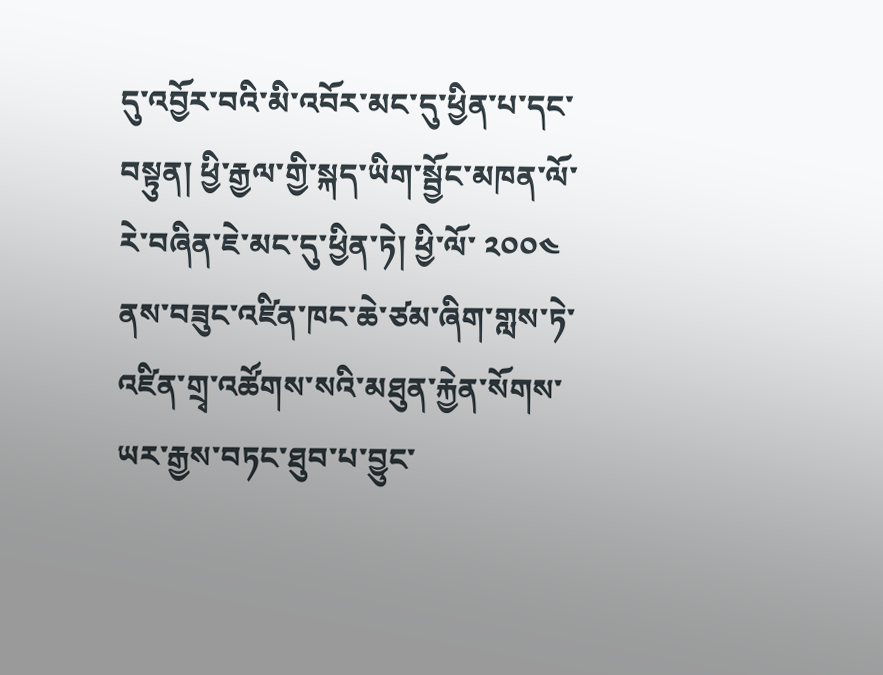དུ་འབྱོར་བའི་མི་འབོར་མང་དུ་ཕྱིན་པ་དང་བསྟུན། ཕྱི་རྒྱལ་གྱི་སྐད་ཡིག་སྦྱོང་མཁན་ལོ་རེ་བཞིན་ཇེ་མང་དུ་ཕྱིན་ཏེ། ཕྱི་ལོ་ ༢༠༠༤ ནས་བཟུང་འཛིན་ཁང་ཆེ་ཙམ་ཞིག་གླས་ཏེ་འཛིན་གྲྭ་འཚོགས་སའི་མཐུན་རྐྱེན་སོགས་ཡར་རྒྱས་བཏང་ཐུབ་པ་བྱུང་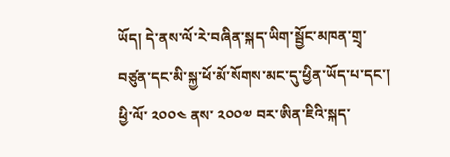ཡོད། དེ་ནས་ལོ་རེ་བཞིན་སྐད་ཡིག་སྦྱོང་མཁན་གྲྭ་བཙུན་དང་མི་སྐྱ་ཕོ་མོ་སོགས་མང་དུ་ཕྱིན་ཡོད་པ་དང་། ཕྱི་ལོ་ ༢༠༠༤ ནས་ ༢༠༠༧ བར་ཨིན་ཇིའི་སྐད་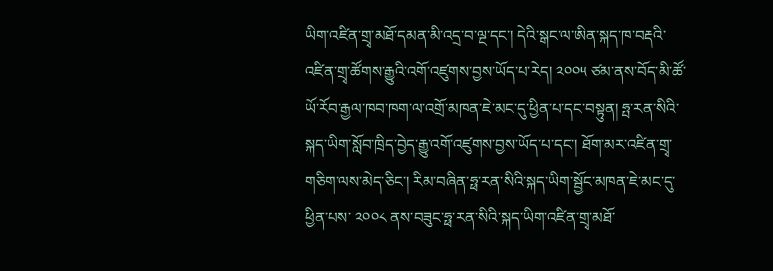ཡིག་འཛིན་གྲྭ་མཐོ་དམན་མི་འདྲ་བ་ལྔ་དང་། དེའི་སྒང་ལ་ཨིན་སྐད་ཁ་བརྡའི་འཛིན་གྲྭ་ཚོགས་རྒྱུའི་འགོ་འཛུགས་བྱས་ཡོད་པ་རེད། ༢༠༠༥ ཙམ་ནས་བོད་མི་ཚོ་ཡོ་རོབ་རྒྱལ་ཁབ་ཁག་ལ་འགྲོ་མཁན་ཇེ་མང་དུ་ཕྱིན་པ་དང་བསྟུན། ཧྤ་རན་སིའི་སྐད་ཡིག་སློབ་ཁྲིད་བྱེད་རྒྱུ་འགོ་འཛུགས་བྱས་ཡོད་པ་དང་། ཐོག་མར་འཛིན་གྲྭ་གཅིག་ལས་མེད་ཅིང་། རིམ་བཞིན་ཧྥ་རན་སིའི་སྐད་ཡིག་སྦྱོང་མཁན་ཇེ་མང་དུ་ཕྱིན་པས་ ༢༠༠༨ ནས་བཟུང་ཧྥ་རན་སིའི་སྐད་ཡིག་འཛིན་གྲྭ་མཐོ་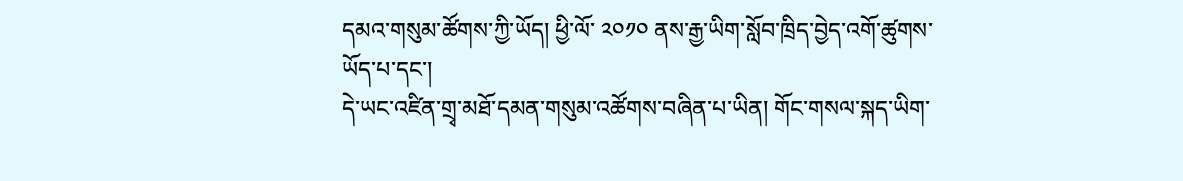དམའ་གསུམ་ཚོགས་ཀྱི་ཡོད། ཕྱི་ལོ་ ༢༠༡༠ ནས་རྒྱ་ཡིག་སློབ་ཁྲིད་བྱེད་འགོ་ཚུགས་ཡོད་པ་དང་།
དེ་ཡང་འཛིན་གྲྭ་མཐོ་དམན་གསུམ་འཚོགས་བཞིན་པ་ཡིན། གོང་གསལ་སྐད་ཡིག་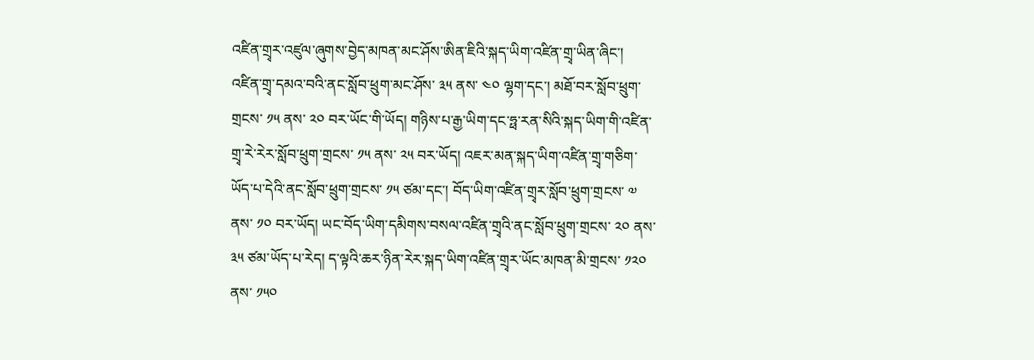འཛིན་གྲྭར་འཛུལ་ཞུགས་བྱེད་མཁན་མང་ཤོས་ཨིན་ཇིའི་སྐད་ཡིག་འཛིན་གྲྭ་ཡིན་ཞིང་། འཛིན་གྲྭ་དམའ་བའི་ནང་སློབ་ཕྲུག་མང་ཤོས་ ༣༥ ནས་ ༤༠ ལྷག་དང་། མཐོ་བར་སློབ་ཕྲུག་གྲངས་ ༡༥ ནས་ ༢༠ བར་ཡོང་གི་ཡོད། གཉིས་པ་རྒྱ་ཡིག་དང་ཧྥ་རན་སིའི་སྐད་ཡིག་གི་འཛིན་གྲྭ་རེ་རེར་སློབ་ཕྲུག་གྲངས་ ༡༥ ནས་ ༢༥ བར་ཡོད། འཇར་མན་སྐད་ཡིག་འཛིན་གྲྭ་གཅིག་ཡོད་པ་དེའི་ནང་སློབ་ཕྲུག་གྲངས་ ༡༥ ཙམ་དང་། བོད་ཡིག་འཛིན་གྲྭར་སློབ་ཕྲུག་གྲངས་ ༧ ནས་ ༡༠ བར་ཡོད། ཡང་བོད་ཡིག་དམིགས་བསལ་འཛིན་གྲྭའི་ནང་སློབ་ཕྲུག་གྲངས་ ༢༠ ནས་ ༣༥ ཙམ་ཡོད་པ་རེད། ད་ལྟའི་ཆར་ཉིན་རེར་སྐད་ཡིག་འཛིན་གྲྭར་ཡོང་མཁན་མི་གྲངས་ ༡༢༠ ནས་ ༡༥༠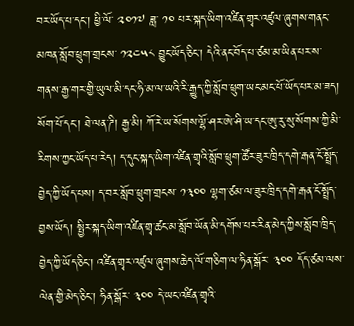བར་ཡོད་པ་དང་། ཕྱི་ལོ་ ༢༠༡༧ ཟླ་ ༡༠ པར་སྐད་ཡིག་འཛིན་གྲྭར་འཛུལ་ཞུགས་གནང་མཁན་སློབ་ཕྲུག་གྲངས་ ༡༢༤༥༨ བྱུང་ཡོད་ཅིང་། དེའི་ནང་བོད་པ་ཙམ་མ་ཡིན་པར་ས་གནས་རྒྱ་གར་གྱི་ཡུལ་མི་དང་ཧི་མ་ལ་ཡའི་རི་རྒྱུད་ཀྱི་སློབ་ཕྲུག་ཡང་མང་པོ་ཡོད་པར་མ་ཟད། སོག་པོ་དང་། ཐེ་ལན་ཌི། རྒྱ་མི། ཀོ་རེ་ཡ་སོགས་ལྷོ་ཤར་ཨེ་ཤི་ཡ་དང་ཨུ་རུ་སུ་སོགས་ཀྱི་མི་རིགས་ཀྱང་ཡོད་པ་རེད། ད་དུང་སྐད་ཡིག་འཛིན་གྲྭའི་སློབ་ཕྲུག་ཚོར་ཟུར་ཁྲིད་དགེ་རྒན་ངོ་སྤྲོད་བྱེད་ཀྱི་ཡོད་པས། ད་བར་སློབ་ཕྲུག་གྲངས་ ༡༣༠༠ ལྷག་ཙམ་ལ་ཟུར་ཁྲིད་དགེ་རྒན་ངོ་སྤྲོད་བྱས་ཡོད། སྤྱིར་སྐད་ཡིག་འཛིན་གྲྭ་ཚང་མ་སློབ་ཡོན་མི་དགོས་པར་རིན་མེད་ཀྱིས་སློབ་ཁྲིད་བྱེད་ཀྱི་ཡོད་ཅིང་། འཛིན་གྲྭར་འཛུལ་ཞུགས་ཆེད་ལོ་གཅིག་ལ་ཧིན་སྒོར་ ༣༠༠ དོད་ཙམ་ལས་ལེན་གྱི་མེད་ཅིང་། ཧིན་སྒོར་ ༣༠༠ དེ་ཡང་འཛིན་གྲྭའི་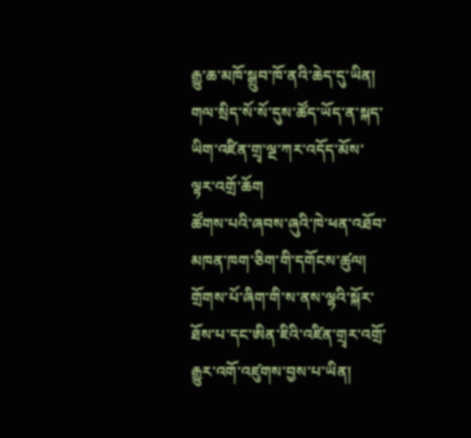རྒྱུ་ཆ་མཁོ་སྒྲུབ་ཁོ་ནའི་ཆེད་དུ་ཡིན། གལ་སྲིད་སོ་སོ་དུས་ཚོད་ཡོད་ན་སྐད་ཡིག་འཛིན་གྲྭ་ལྔ་ཀར་འདོད་མོས་ལྟར་འགྲོ་ཆོག
ཚོགས་པའི་ཞབས་ཞུའི་ཁེ་ཕན་འཐོབ་མཁན་ཁག་ཅིག་གི་དགོངས་ཚུལ།
གྲོགས་པོ་ཞིག་གི་ས་ནས་ལྷའི་སྐོར་ཐོས་པ་དང་ཨིན་ཇིའི་འཛིན་གྲྭར་འགྲོ་རྒྱུར་འགོ་འཛུགས་བྱས་པ་ཡིན།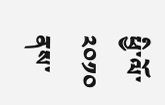ཕྱི་ལོ་ ༢༠༡༠ ནས་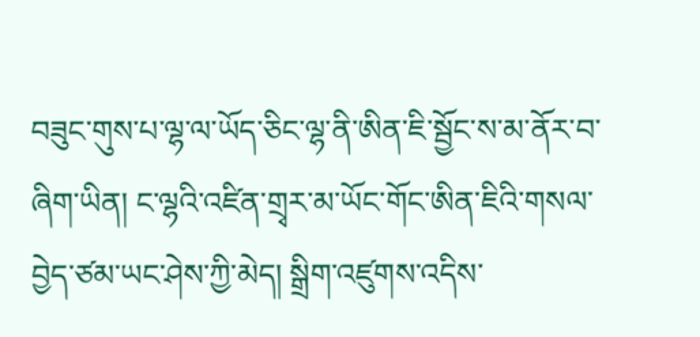བཟུང་གུས་པ་ལྷ་ལ་ཡོད་ཅིང་ལྷ་ནི་ཨིན་ཇི་སྦྱོང་ས་མ་ནོར་བ་ཞིག་ཡིན། ང་ལྷའི་འཛིན་གྲྭར་མ་ཡོང་གོང་ཨིན་ཇིའི་གསལ་བྱེད་ཙམ་ཡང་ཤེས་ཀྱི་མེད། སྒྲིག་འཛུགས་འདིས་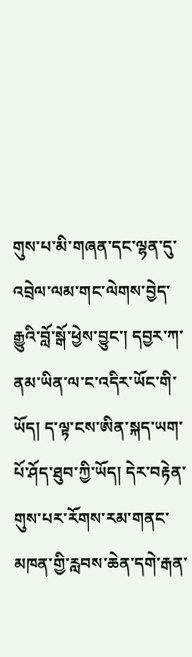གུས་པ་མི་གཞན་དང་ལྷན་དུ་འབྲེལ་ལམ་གང་ལེགས་བྱེད་རྒྱུའི་བློ་སྒོ་ཕྱེས་བྱུང་། དབྱར་ཀ་ནམ་ཡིན་ལ་ང་འདིར་ཡོང་གི་ཡོད། ད་ལྟ་ངས་ཨིན་སྐད་ཡག་པོ་ཤོད་ཐུབ་ཀྱི་ཡོད། དེར་བརྟེན་གུས་པར་རོགས་རམ་གནང་མཁན་གྱི་རླབས་ཆེན་དགེ་རྒན་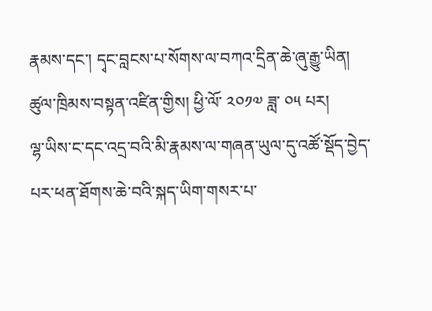རྣམས་དང་། དྭང་བླངས་པ་སོགས་ལ་བཀའ་དྲིན་ཆེ་ཞུ་རྒྱུ་ཡིན།
ཚུལ་ཁྲིམས་བསྟན་འཛིན་གྱིས། ཕྱི་ལོ་ ༢༠༡༧ ཟླ་ ༠༥ པར།
ལྷ་ཡིས་ང་དང་འདྲ་བའི་མི་རྣམས་ལ་གཞན་ཡུལ་དུ་འཚོ་སྡོད་བྱེད་པར་ཕན་ཐོགས་ཆེ་བའི་སྐད་ཡིག་གསར་པ་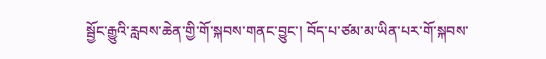སྦྱོང་རྒྱུའི་རླབས་ཆེན་གྱི་གོ་སྐབས་གནང་བྱུང་། བོད་པ་ཙམ་མ་ཡིན་པར་གོ་སྐབས་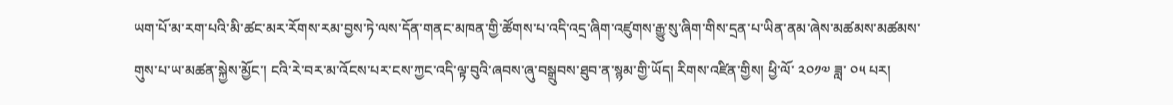ཡག་པོ་མ་རག་པའི་མི་ཚང་མར་རོགས་རམ་བྱས་ཏེ་ལས་དོན་གནང་མཁན་གྱི་ཚོགས་པ་འདི་འདྲ་ཞིག་འཛུགས་རྒྱུ་སུ་ཞིག་གིས་དྲན་པ་ཡིན་ནམ་ཞེས་མཚམས་མཚམས་གུས་པ་ཡ་མཚན་སྐྱེས་མྱོང་། ངའི་རེ་བར་མ་འོངས་པར་ངས་ཀྱང་འདི་ལྟ་བུའི་ཞབས་ཞུ་བསྒྲུབས་ཐུབ་ན་སྙམ་གྱི་ཡོད། རིགས་འཛིན་གྱིས། ཕྱི་ལོ་ ༢༠༡༧ ཟླ་ ༠༥ པར།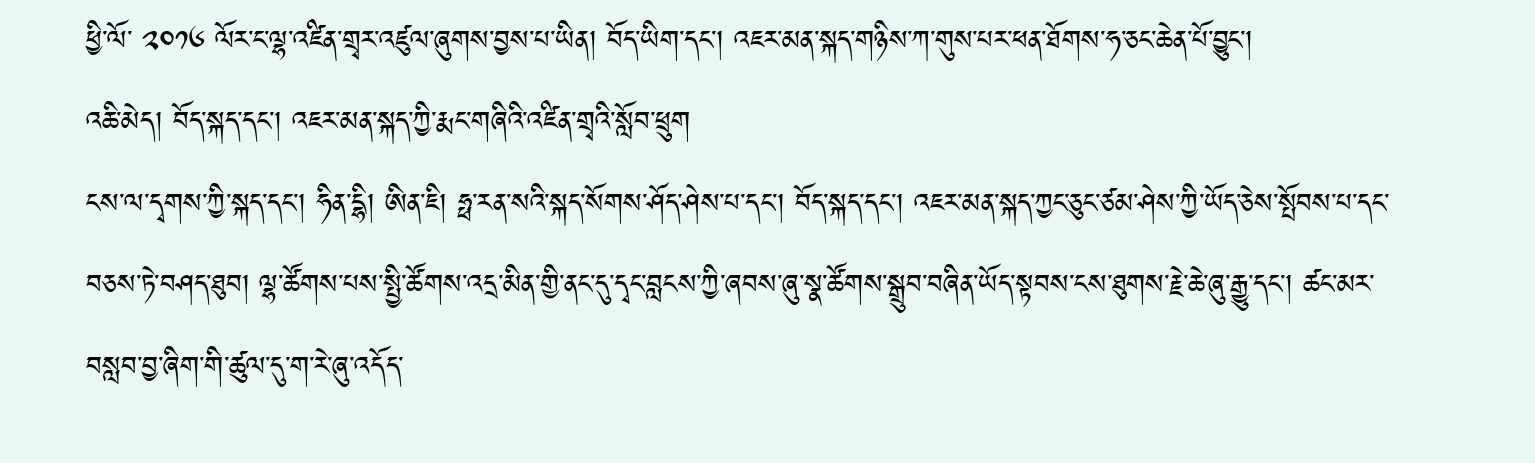ཕྱི་ལོ་ ༢༠༡༦ ལོར་ང་ལྷ་འཛིན་གྲྭར་འཛུལ་ཞུགས་བྱས་པ་ཡིན། བོད་ཡིག་དང་། འཇར་མན་སྐད་གཉིས་ཀ་གུས་པར་ཕན་ཐོགས་ཧ་ཅང་ཆེན་པོ་བྱུང་།
འཆི་མེད། བོད་སྐད་དང་། འཇར་མན་སྐད་ཀྱི་རྨང་གཞིའི་འཛིན་གྲྭའི་སློབ་ཕྲུག
ངས་ལ་དྭགས་ཀྱི་སྐད་དང་། ཧིན་དྷི། ཨིན་ཇི། ཧྥ་རན་སའི་སྐད་སོགས་ཤོད་ཤེས་པ་དང་། བོད་སྐད་དང་། འཇར་མན་སྐད་ཀྱང་ཅུང་ཙམ་ཤེས་ཀྱི་ཡོད་ཅེས་སྤོབས་པ་དང་བཅས་ཏེ་བཤད་ཐུབ། ལྷ་ཚོགས་པས་སྤྱི་ཚོགས་འདྲ་མིན་གྱི་ནང་དུ་དྭང་བླངས་ཀྱི་ཞབས་ཞུ་སྣ་ཚོགས་སྒྲུབ་བཞིན་ཡོད་སྟབས་ངས་ཐུགས་རྗེ་ཆེ་ཞུ་རྒྱུ་དང་། ཚང་མར་བསླབ་བྱ་ཞིག་གི་ཚུལ་དུ་ག་རེ་ཞུ་འདོད་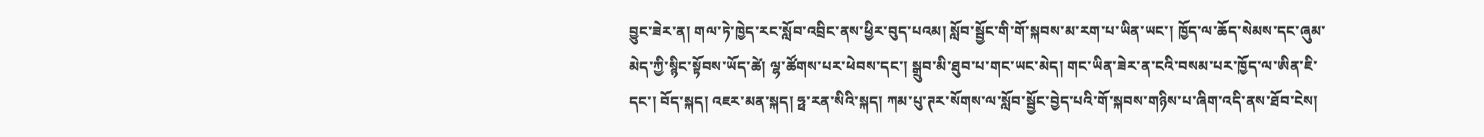བྱུང་ཟེར་ན། གལ་ཏེ་ཁྱེད་རང་སློབ་འབྲིང་ནས་ཕྱིར་བུད་པའམ། སློབ་སྦྱོང་གི་གོ་སྐབས་མ་རག་པ་ཡིན་ཡང་། ཁྱོད་ལ་ཆོད་སེམས་དང་ཞུམ་མེད་ཀྱི་སྙིང་སྟོབས་ཡོད་ཚེ། ལྷ་ཚོགས་པར་ཕེབས་དང་། སྒྲུབ་མི་ཐུབ་པ་གང་ཡང་མེད། གང་ཡིན་ཟེར་ན་ངའི་བསམ་པར་ཁྱོད་ལ་ཨིན་ཇི་དང་། བོད་སྐད། འཇར་མན་སྐད། ཧྥ་རན་སིའི་སྐད། ཀམ་པུ་ཊར་སོགས་ལ་སློབ་སྦྱོང་བྱེད་པའི་གོ་སྐབས་གཉིས་པ་ཞིག་འདི་ནས་ཐོབ་ངེས།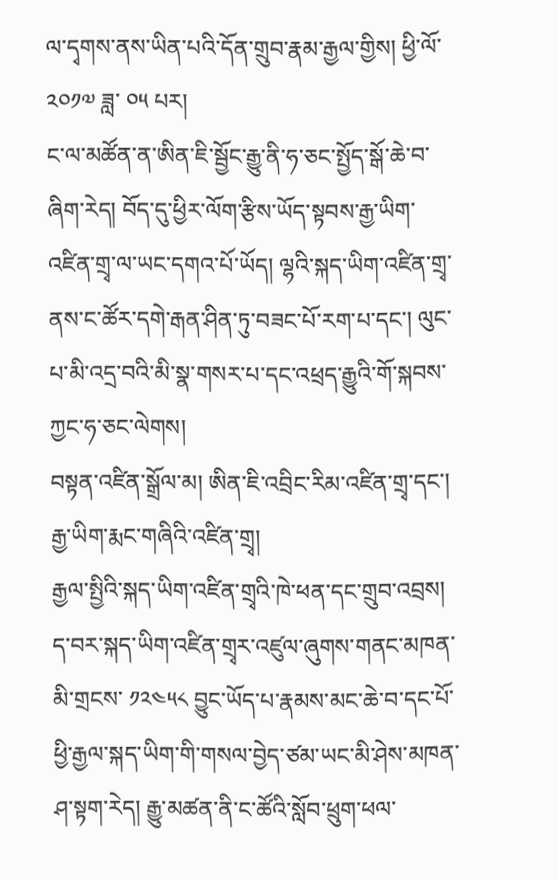ལ་དྭགས་ནས་ཡིན་པའི་དོན་གྲུབ་རྣམ་རྒྱལ་གྱིས། ཕྱི་ལོ་ ༢༠༡༧ ཟླ་ ༠༥ པར།
ང་ལ་མཚོན་ན་ཨིན་ཇི་སྦྱོང་རྒྱུ་ནི་ཧ་ཅང་སྤྱོད་སྒོ་ཆེ་བ་ཞིག་རེད། བོད་དུ་ཕྱིར་ལོག་རྩིས་ཡོད་སྟབས་རྒྱ་ཡིག་འཛིན་གྲྭ་ལ་ཡང་དགའ་པོ་ཡོད། ལྷའི་སྐད་ཡིག་འཛིན་གྲྭ་ནས་ང་ཚོར་དགེ་རྒན་ཤིན་ཏུ་བཟང་པོ་རག་པ་དང་། ལུང་པ་མི་འདྲ་བའི་མི་སྣ་གསར་པ་དང་འཕྲད་རྒྱུའི་གོ་སྐབས་ཀྱང་ཧ་ཅང་ལེགས།
བསྟན་འཛིན་སྒྲོལ་མ། ཨིན་ཇི་འབྲིང་རིམ་འཛིན་གྲྭ་དང་། རྒྱ་ཡིག་རྨང་གཞིའི་འཛིན་གྲྭ།
རྒྱལ་སྤྱིའི་སྐད་ཡིག་འཛིན་གྲྭའི་ཁེ་ཕན་དང་གྲུབ་འབྲས།
ད་བར་སྐད་ཡིག་འཛིན་གྲྭར་འཛུལ་ཞུགས་གནང་མཁན་མི་གྲངས་ ༡༢༤༥༨ བྱུང་ཡོད་པ་རྣམས་མང་ཆེ་བ་དང་པོ་ཕྱི་རྒྱལ་སྐད་ཡིག་གི་གསལ་བྱེད་ཙམ་ཡང་མི་ཤེས་མཁན་ཤ་སྟག་རེད། རྒྱུ་མཚན་ནི་ང་ཚོའི་སློབ་ཕྲུག་ཕལ་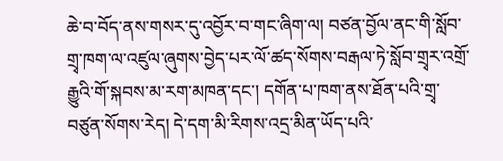ཆེ་བ་བོད་ནས་གསར་དུ་འབྱོར་བ་གང་ཞིག་ལ། བཙན་བྱོལ་ནང་གི་སློབ་གྲྭ་ཁག་ལ་འཛུལ་ཞུགས་བྱེད་པར་ལོ་ཚད་སོགས་བརྒལ་ཏེ་སློབ་གྲྭར་འགྲོ་རྒྱུའི་གོ་སྐབས་མ་རག་མཁན་དང་། དགོན་པ་ཁག་ནས་ཐོན་པའི་གྲྭ་བཙུན་སོགས་རེད། དེ་དག་མི་རིགས་འདྲ་མིན་ཡོད་པའི་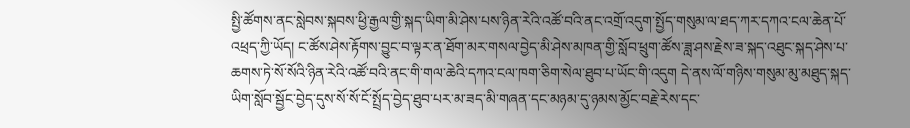སྤྱི་ཚོགས་ནང་སླེབས་སྐབས་ཕྱི་རྒྱལ་གྱི་སྐད་ཡིག་མི་ཤེས་པས་ཉིན་རེའི་འཚོ་བའི་ནང་འགྲོ་འདུག་སྤྱོད་གསུམ་ལ་ཐད་ཀར་དཀའ་ངལ་ཆེན་པོ་འཕྲད་ཀྱི་ཡོད། ང་ཚོས་ཤེས་རྟོགས་བྱུང་བ་ལྟར་ན་ཐོག་མར་གསལ་བྱེད་མི་ཤེས་མཁན་གྱི་སློབ་ཕྲུག་ཚོས་ཟླ་ཤས་རྗེས་ཟ་སྐད་འཐུང་སྐད་ཤེས་པ་ཆགས་ཏེ་སོ་སོའི་ཉིན་རེའི་འཚོ་བའི་ནང་གི་གལ་ཆེའི་དཀའ་ངལ་ཁག་ཅིག་སེལ་ཐུབ་པ་ཡོང་གི་འདུག དེ་ནས་ལོ་གཉིས་གསུམ་མུ་མཐུད་སྐད་ཡིག་སློབ་སྦྱོང་བྱེད་དུས་སོ་སོ་ངོ་སྤྲོད་བྱེད་ཐུབ་པར་མ་ཟད་མི་གཞན་དང་མཉམ་དུ་ཉམས་མྱོང་བརྗེ་རེས་དང་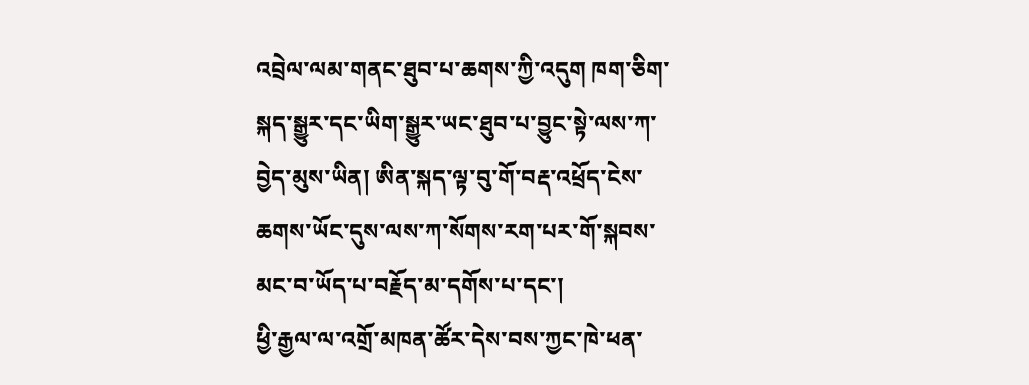འབྲེལ་ལམ་གནང་ཐུབ་པ་ཆགས་ཀྱི་འདུག ཁག་ཅིག་སྐད་སྒྱུར་དང་ཡིག་སྒྱུར་ཡང་ཐུབ་པ་བྱུང་སྟེ་ལས་ཀ་བྱེད་མུས་ཡིན། ཨིན་སྐད་ལྟ་བུ་གོ་བརྡ་འཕྲོད་ངེས་ཆགས་ཡོང་དུས་ལས་ཀ་སོགས་རག་པར་གོ་སྐབས་མང་བ་ཡོད་པ་བརྗོད་མ་དགོས་པ་དང་།
ཕྱི་རྒྱལ་ལ་འགྲོ་མཁན་ཚོར་དེས་བས་ཀྱང་ཁེ་ཕན་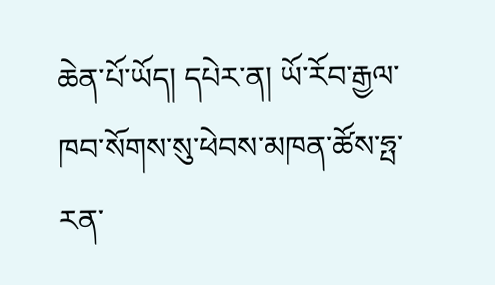ཆེན་པོ་ཡོད། དཔེར་ན། ཡོ་རོབ་རྒྱལ་ཁབ་སོགས་སུ་ཕེབས་མཁན་ཚོས་ཧྤ་རན་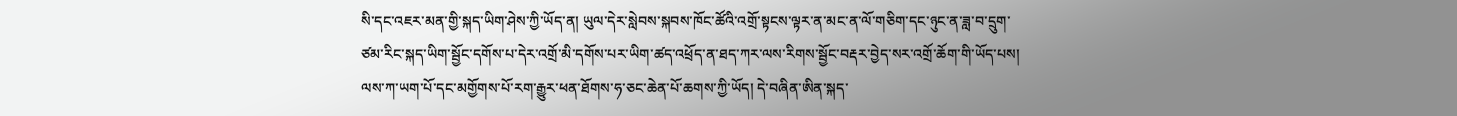སི་དང་འཇར་མན་གྱི་སྐད་ཡིག་ཤེས་ཀྱི་ཡོད་ན། ཡུལ་དེར་སླེབས་སྐབས་ཁོང་ཚོའི་འགྲོ་སྟངས་ལྟར་ན་མང་ན་ལོ་གཅིག་དང་ཉུང་ན་ཟླ་བ་དྲུག་ཙམ་རིང་སྐད་ཡིག་སྦྱོང་དགོས་པ་དེར་འགྲོ་མི་དགོས་པར་ཡིག་ཚད་འཕྲོད་ན་ཐད་ཀར་ལས་རིགས་སྦྱོང་བརྡར་བྱེད་སར་འགྲོ་ཆོག་གི་ཡོད་པས། ལས་ཀ་ཡག་པོ་དང་མགྱོགས་པོ་རག་རྒྱུར་ཕན་ཐོགས་ཧ་ཅང་ཆེན་པོ་ཆགས་ཀྱི་ཡོད། དེ་བཞིན་ཨིན་སྐད་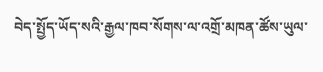བེད་སྤྱོད་ཡོད་སའི་རྒྱལ་ཁབ་སོགས་ལ་འགྲོ་མཁན་ཚོས་ཡུལ་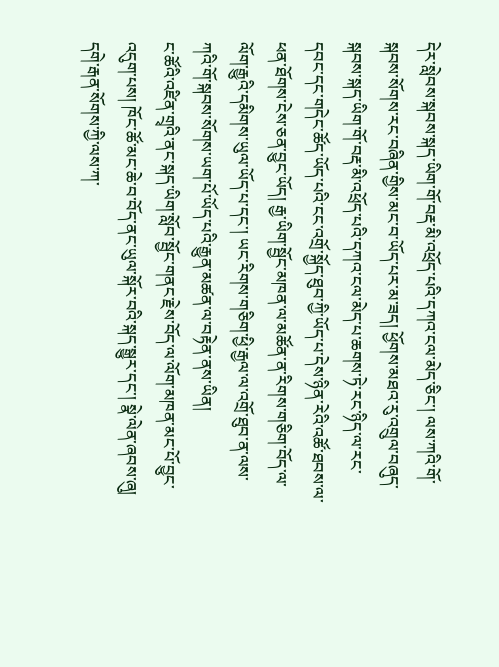དེར་སླེབས་སྐབས་སྐད་ཡིག་གོ་བརྡ་མི་འཕྲོད་པའི་དཀའ་ངལ་མེད་ཅིང་། ལས་ཀའི་གོ་སྐབས་སོགས་རང་བཞིན་གྱིས་མང་བ་ཡོད་པར་མ་ཟད། ཕྱོགས་མཐའ་རུ་འགྲུལ་བཞུད་སྐབས་སྐད་ཡིག་གོ་བརྡ་མི་འཕྲོད་པའི་དཀའ་ངལ་མེད་པ་ཆགས་ཏེ་རང་ཉིད་ལ་རང་དབང་དང་གདེང་ཚོད་ཡོད་པའི་ངང་འགྲོ་སྐྱོད་ཐུབ་ཀྱི་ཡོད་པ་དེས་ཉིན་རེའི་འཚོ་ཐབས་ལ་ཕན་ཐོགས་ངེས་ཅན་བྱུང་ཡོད། རྒྱ་ཡིག་སྦྱོང་མཁན་ལ་མཚོན་ན་རིགས་གཅིག་བོད་ལ་ལོག་རྒྱུའི་དམིགས་ཡུལ་ཡོད་པ་དང་། ཡང་རིགས་གཅིག་ཕྱི་རྒྱལ་ལ་འགྲོ་ཐུབ་ན་ལས་ཀའི་གོ་སྐབས་སོགས་ཡག་པོ་ཡོད་པའི་རྒྱུན་མཚན་ལ་བརྟེན་ནས་ཡིན།
ང་ཚོའི་འཛིན་གྲྭའི་ནང་སྐད་ཡིག་སློབ་སྦྱོང་གནང་རྗེས་བོད་ལ་ལོག་མཁན་མང་པོ་བྱུང་འདུག་པས། ཁོང་ཚོ་མང་ཆེ་བ་བོད་ནང་ཡུལ་སྐོར་བའི་སྐད་སྒྱུར་དང་། སྣེ་ལེན་ཞབས་ཞུ། དགེ་རྒན་སོགས་ཀྱི་ལས་ཀ་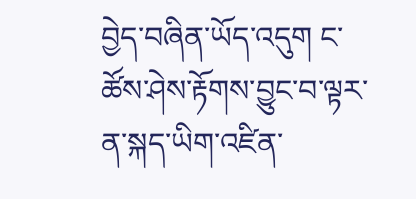བྱེད་བཞིན་ཡོད་འདུག ང་ཚོས་ཤེས་རྟོགས་བྱུང་བ་ལྟར་ན་སྐད་ཡིག་འཛིན་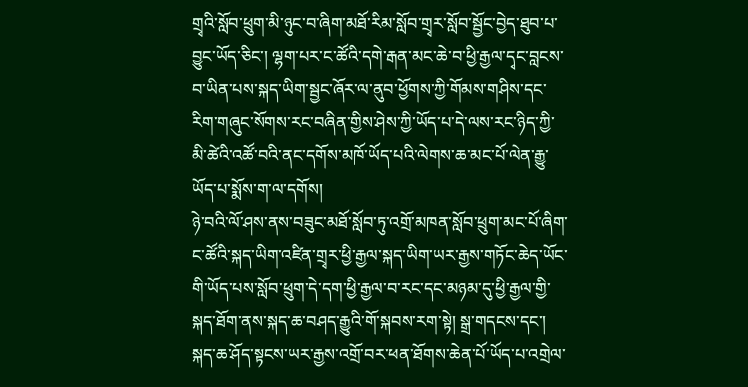གྲྭའི་སློབ་ཕྲུག་མི་ཉུང་བ་ཞིག་མཐོ་རིམ་སློབ་གྲྭར་སློབ་སྦྱོང་བྱེད་ཐུབ་པ་བྱུང་ཡོད་ཅིང་། ལྷག་པར་ང་ཚོའི་དགེ་རྒན་མང་ཆེ་བ་ཕྱི་རྒྱལ་དྭང་བླངས་བ་ཡིན་པས་སྐད་ཡིག་སྦྱང་ཞོར་ལ་ནུབ་ཕྱོགས་ཀྱི་གོམས་གཤིས་དང་རིག་གཞུང་སོགས་རང་བཞིན་གྱིས་ཤེས་ཀྱི་ཡོད་པ་དེ་ལས་རང་ཉིད་ཀྱི་མི་ཚེའི་འཚོ་བའི་ནང་དགོས་མཁོ་ཡོད་པའི་ལེགས་ཆ་མང་པོ་ལེན་རྒྱུ་ཡོད་པ་སྨོས་ག་ལ་དགོས།
ཉེ་བའི་ལོ་ཤས་ནས་བཟུང་མཐོ་སློབ་ཏུ་འགྲོ་མཁན་སློབ་ཕྲུག་མང་པོ་ཞིག་ང་ཚོའི་སྐད་ཡིག་འཛིན་གྲྭར་ཕྱི་རྒྱལ་སྐད་ཡིག་ཡར་རྒྱས་གཏོང་ཆེད་ཡོང་གི་ཡོད་པས་སློབ་ཕྲུག་དེ་དག་ཕྱི་རྒྱལ་བ་རང་དང་མཉམ་དུ་ཕྱི་རྒྱལ་གྱི་སྐད་ཐོག་ནས་སྐད་ཆ་བཤད་རྒྱུའི་གོ་སྐབས་རག་སྟེ། སྒྲ་གདངས་དང་། སྐད་ཆ་ཤོད་སྟངས་ཡར་རྒྱས་འགྲོ་བར་ཕན་ཐོགས་ཆེན་པོ་ཡོད་པ་འགྲེལ་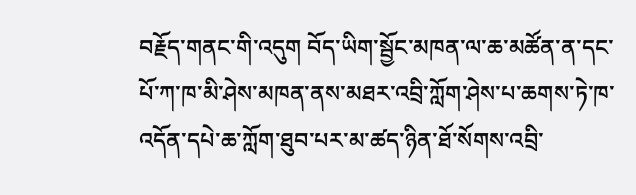བརྗོད་གནང་གི་འདུག བོད་ཡིག་སྦྱོང་མཁན་ལ་ཆ་མཚོན་ན་དང་པོ་ཀ་ཁ་མི་ཤེས་མཁན་ནས་མཐར་འབྲི་ཀློག་ཤེས་པ་ཆགས་ཏེ་ཁ་འདོན་དཔེ་ཆ་ཀློག་ཐུབ་པར་མ་ཚད་ཉིན་ཐོ་སོགས་འབྲི་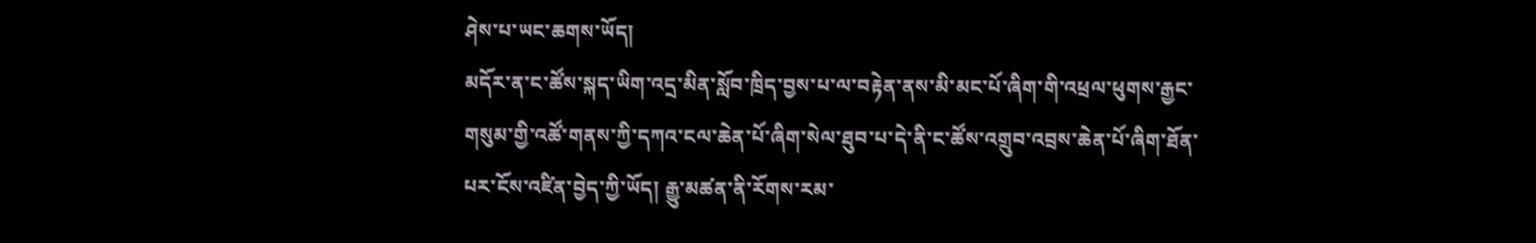ཤེས་པ་ཡང་ཆགས་ཡོད།
མདོར་ན་ང་ཚོས་སྐད་ཡིག་འདྲ་མིན་སློབ་ཁྲིད་བྱས་པ་ལ་བརྟེན་ནས་མི་མང་པོ་ཞིག་གི་འཕྲལ་ཕུགས་རྒྱང་གསུམ་གྱི་འཚོ་གནས་ཀྱི་དཀའ་ངལ་ཆེན་པོ་ཞིག་སེལ་ཐུབ་པ་དེ་ནི་ང་ཚོས་འགྲུབ་འབྲས་ཆེན་པོ་ཞིག་ཐོན་པར་ངོས་འཛིན་བྱེད་ཀྱི་ཡོད། རྒྱུ་མཚན་ནི་རོགས་རམ་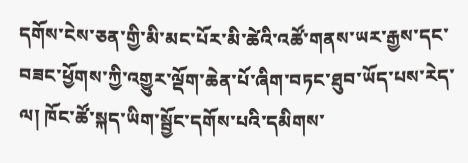དགོས་ངེས་ཅན་གྱི་མི་མང་པོར་མི་ཚེའི་འཚོ་གནས་ཡར་རྒྱས་དང་བཟང་ཕྱོགས་ཀྱི་འགྱུར་ལྡོག་ཆེན་པོ་ཞིག་བཏང་ཐུབ་ཡོད་པས་རེད་ལ། ཁོང་ཚོ་སྐད་ཡིག་སྦྱོང་དགོས་པའི་དམིགས་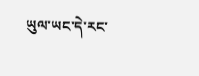ཡུལ་ཡང་དེ་རང་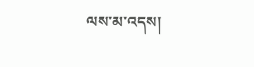ལས་མ་འདས།